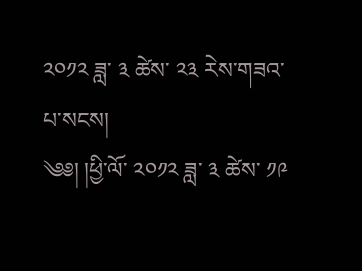༢༠༡༢ ཟླ་ ༣ ཚེས་ ༢༣ རེས་གཟའ་པ་སངས།
༄༅། །ཕྱི་ལོ་ ༢༠༡༢ ཟླ་ ༣ ཚེས་ ༡༩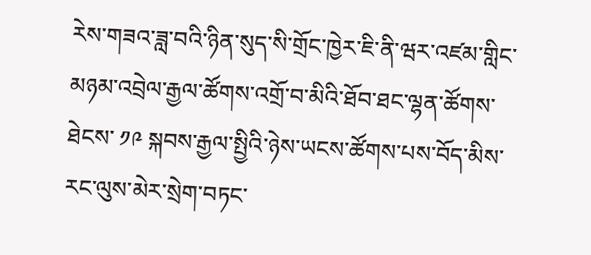རེས་གཟའ་ཟླ་བའི་ཉིན་སུད་སི་གྲོང་ཁྱེར་ཇི་ནི་ཝར་འཛམ་གླིང་མཉམ་འབྲེལ་རྒྱལ་ཚོགས་འགྲོ་བ་མིའི་ཐོབ་ཐང་ལྷན་ཚོགས་ཐེངས་ ༡༩ སྐབས་རྒྱལ་སྤྱིའི་ཉེས་ཡངས་ཚོགས་པས་བོད་མིས་རང་ལུས་མེར་སྲེག་བཏང་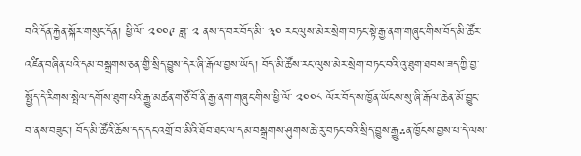བའི་དོན་རྐྱེན་སྐོར་གསུང་དོན། ཕྱི་ལོ་ ༢༠༠༩ ཟླ་ ༢ ནས་ད་བར་བོད་མི་ ༣༠ རང་ལུས་མེར་སྲེག་བཏང་སྟེ་རྒྱ་ནག་གཞུང་གིས་བོད་མི་ཚོར་འཛིན་བཞིན་པའི་དམ་བསྒྲགས་ཅན་གྱི་སྲིད་བྱུས་དེར་ཞི་རྒོལ་བྱས་ཡོད། བོད་མི་ཚོས་རང་ལུས་མེར་སྲེག་བཏང་བའི་འུ་ཐུག་ཐབས་ཟད་ཀྱི་བྱ་སྤྱོད་དེ་རིགས་སྤེལ་དགོས་ཐུག་པའི་རྒྱུ་མཚན་གཙོ་བོ་ནི་རྒྱ་ནག་གཞུང་གིས་ཕྱི་ལོ་ ༢༠༠༨ ལོར་བོད་ས་ཁྱོན་ཡོངས་སུ་ཞི་རྒོལ་ཆེན་མོ་བྱུང་བ་ནས་བཟུང་། བོད་མི་ཚོའི་ཆོས་དད་དང་འགྲོ་བ་མིའི་ཐོབ་ཐང་ལ་དམ་བསྒྲགས་ཤུགས་ཆེ་རུ་བཏང་བའི་སྲིད་བྱུས་རྒྱུ༜ན་ཁྱོངས་བྱས་པ་དེ་ལས་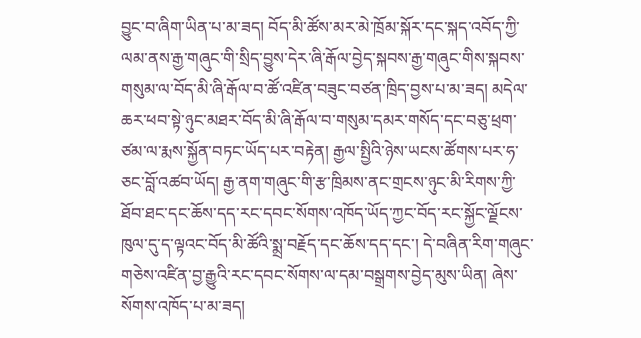བྱུང་བ་ཞིག་ཡིན་པ་མ་ཟད། བོད་མི་ཚོས་མར་མེ་ཁྲོམ་སྐོར་དང་སྐད་འབོད་ཀྱི་ལམ་ནས་རྒྱ་གཞུང་གི་སྲིད་བྱུས་དེར་ཞི་རྒོལ་བྱེད་སྐབས་རྒྱ་གཞུང་གིས་སྐབས་གསུམ་ལ་བོད་མི་ཞི་རྒོལ་བ་ཚོ་འཛིན་བཟུང་བཙན་ཁྲིད་བྱས་པ་མ་ཟད། མདེལ་ཆར་ཕབ་སྟེ་ཉུང་མཐར་བོད་མི་ཞི་རྒོལ་བ་གསུམ་དམར་གསོད་དང་བཅུ་ཕྲག་ཙམ་ལ་རྨས་སྐྱོན་བཏང་ཡོད་པར་བརྟེན། རྒྱལ་སྤྱིའི་ཉེས་ཡངས་ཚོགས་པར་ཧ་ཅང་བློ་འཚབ་ཡོད། རྒྱ་ནག་གཞུང་གི་རྩ་ཁྲིམས་ནང་གྲངས་ཉུང་མི་རིགས་ཀྱི་ཐོབ་ཐང་དང་ཆོས་དད་རང་དབང་སོགས་འཁོད་ཡོད་ཀྱང་བོད་རང་སྐྱོང་ལྗོངས་ཁུལ་དུ་ད་ལྟའང་བོད་མི་ཚོའི་སྨྲ་བརྗོད་དང་ཆོས་དད་དང་། དེ་བཞིན་རིག་གཞུང་གཅེས་འཛིན་བྱ་རྒྱུའི་རང་དབང་སོགས་ལ་དམ་བསྒྲགས་བྱེད་མུས་ཡིན། ཞེས་སོགས་འཁོད་པ་མ་ཟད།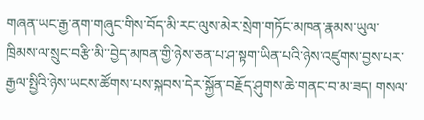གཞན་ཡང་རྒྱ་ནག་གཞུང་གིས་བོད་མི་རང་ལུས་མེར་སྲེག་གཏོང་མཁན་རྣམས་ཡུལ་ཁྲིམས་ལ་སྲུང་བརྩི་མི་་བྱེད་མཁན་གྱི་ཉེས་ཅན་པ་ཤ་སྟག་ཡིན་པའི་ཉེས་འཛུགས་བྱས་པར་རྒྱལ་སྤྱིའི་ཉེས་ཡངས་ཚོགས་པས་སྐབས་དེར་སྐྱོན་བརྗོད་ཤུགས་ཆེ་གནང་བ་མ་ཟད། གསལ་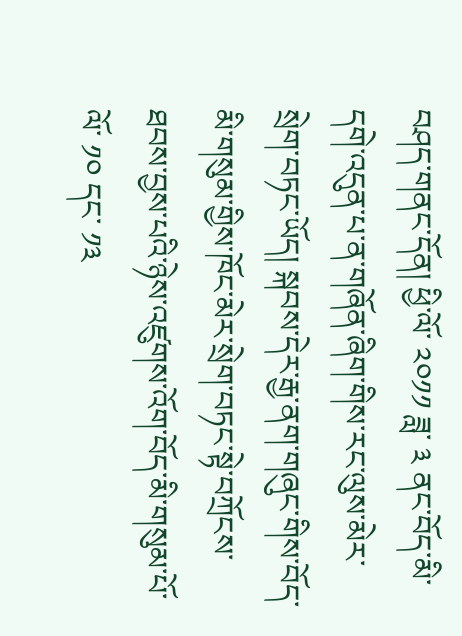བཤད་གནང་དོན། ཕྱི་ལོ་ ༢༠༡༡ ཟླ་ ༣ ནང་བོད་མི་དགེ་འདུན་པ་ན་གཞོན་ཞིག་གིས་རང་ལུས་མེར་སྲེག་བཏང་ཡོད། སྐབས་དེར་རྒྱ་ནག་གཞུང་གིས་བོད་མི་གསུམ་གྱིས་ཁོང་མེར་སྲེག་བཏང་སྟེ་བཀྲོངས་ཐབས་བྱས་པའི་ཉེས་འཛུགས་འོག་བོད་མི་གསུམ་པོ་ལོ་ ༡༠ དང་ ༡༣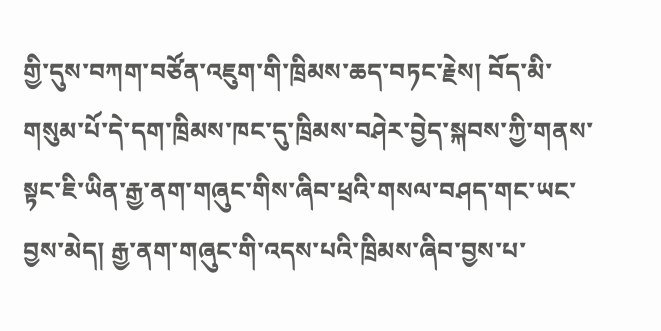གྱི་དུས་བཀག་བཙོན་འཇུག་གི་ཁྲིམས་ཆད་བཏང་རྗེས། བོད་མི་གསུམ་པོ་དེ་དག་ཁྲིམས་ཁང་དུ་ཁྲིམས་བཤེར་བྱེད་སྐབས་ཀྱི་གནས་སྟང་ཇི་ཡིན་རྒྱ་ནག་གཞུང་གིས་ཞིབ་ཕྲའི་གསལ་བཤད་གང་ཡང་བྱས་མེད། རྒྱ་ནག་གཞུང་གི་འདས་པའི་ཁྲིམས་ཞིབ་བྱས་པ་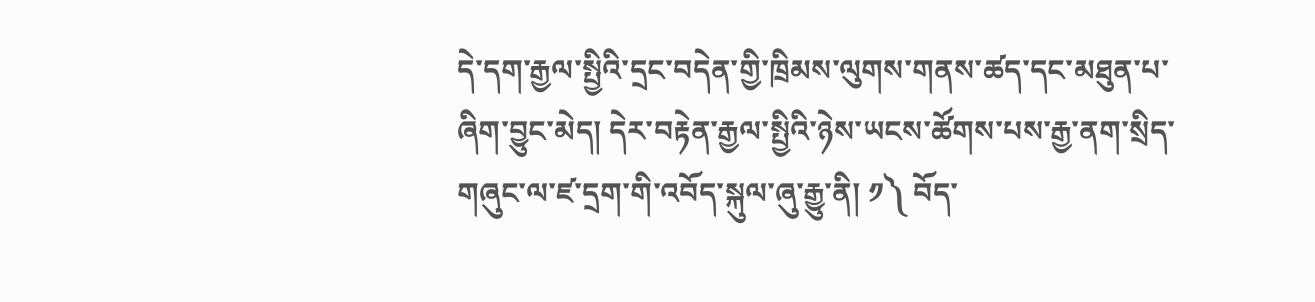དེ་དག་རྒྱལ་སྤྱིའི་དྲང་བདེན་གྱི་ཁྲིམས་ལུགས་གནས་ཚད་དང་མཐུན་པ་ཞིག་བྱུང་མེད། དེར་བརྟེན་རྒྱལ་སྤྱིའི་ཉེས་ཡངས་ཚོགས་པས་རྒྱ་ནག་སྲིད་གཞུང་ལ་ཛ་དྲག་གི་འབོད་སྐུལ་ཞུ་རྒྱུ་ནི། ༡༽ བོད་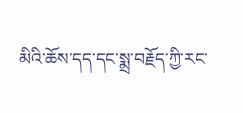མིའི་ཆོས་དད་དང་སྨྲ་བརྗོད་ཀྱི་རང་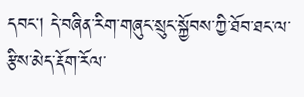དབང། དེ་བཞིན་རིག་གཞུང་སྲུང་སྐྱོབས་ཀྱི་ཐོབ་ཐང་ལ་རྩིས་མེད་རྡོག་རོལ་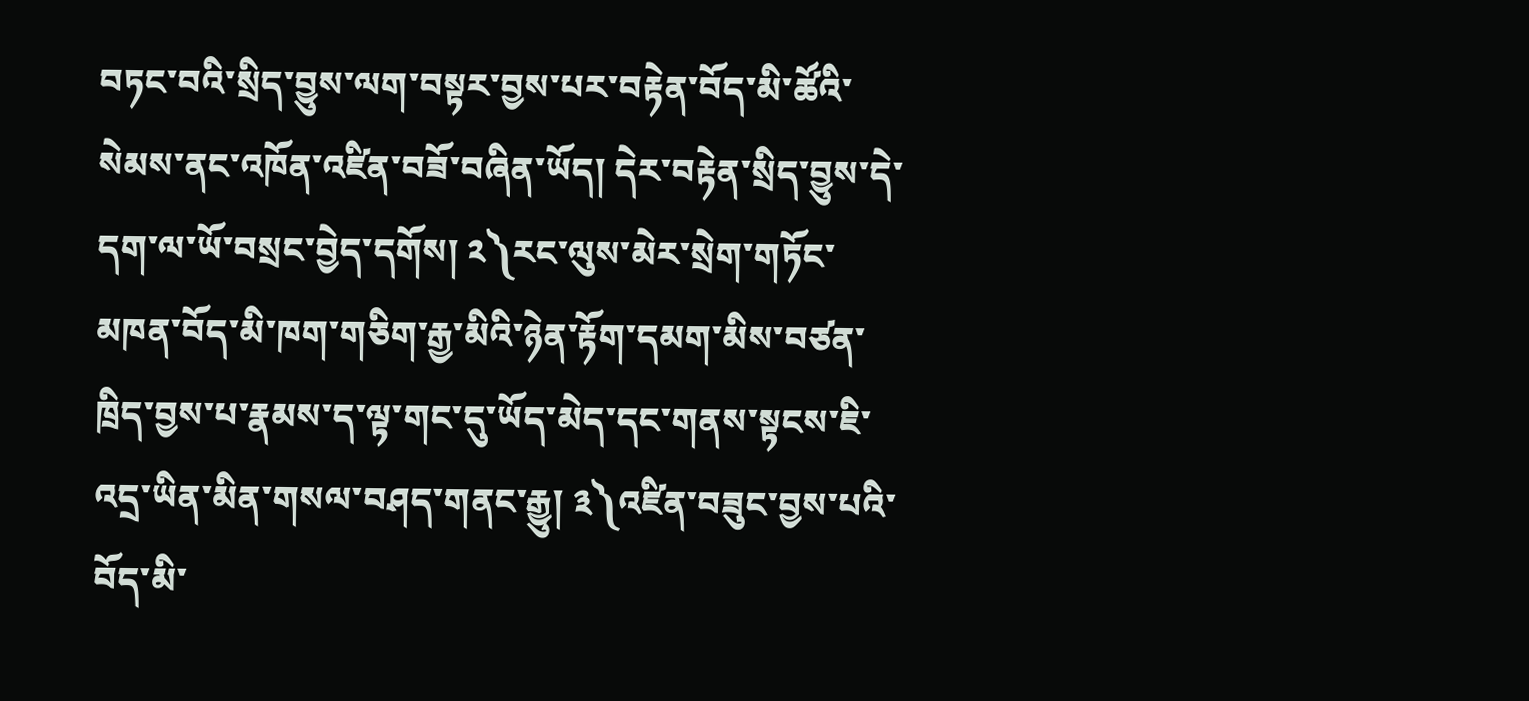བཏང་བའི་སྲིད་བྱུས་ལག་བསྟར་བྱས་པར་བརྟེན་བོད་མི་ཚོའི་སེམས་ནང་འཁོན་འཛིན་བཟོ་བཞིན་ཡོད། དེར་བརྟེན་སྲིད་བྱུས་དེ་དག་ལ་ཡོ་བསྲང་བྱེད་དགོས། ༢༽རང་ལུས་མེར་སྲེག་གཏོང་མཁན་བོད་མི་ཁག་གཅིག་རྒྱ་མིའི་ཉེན་རྟོག་དམག་མིས་བཙན་ཁྲིད་བྱས་པ་རྣམས་ད་ལྟ་གང་དུ་ཡོད་མེད་དང་གནས་སྟངས་ཇི་འདྲ་ཡིན་མིན་གསལ་བཤད་གནང་རྒྱུ། ༣༽འཛིན་བཟུང་བྱས་པའི་བོད་མི་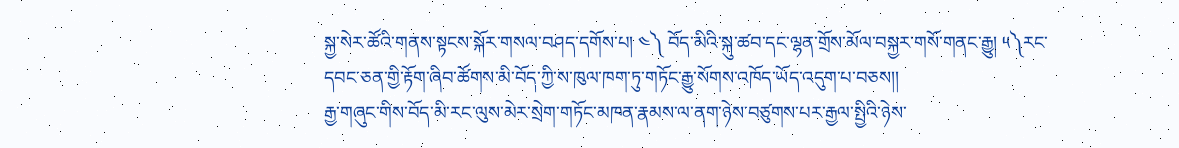སྐྱ་སེར་ཚོའི་གནས་སྟངས་སྐོར་གསལ་བཤད་དགོས་པ། ༤༽ བོད་མིའི་སྐུ་ཚབ་དང་ལྷན་གྲོས་མོལ་བསྐྱར་གསོ་གནང་རྒྱུ། ༥༽རང་དབང་ཅན་གྱི་རྟོག་ཞིབ་ཚོགས་མི་བོད་ཀྱི་ས་ཁུལ་ཁག་ཏུ་གཏོང་རྒྱུ་སོགས་འཁོད་ཡོད་འདུག་པ་བཅས།།
རྒྱ་གཞུང་གིས་བོད་མི་རང་ལུས་མེར་སྲེག་གཏོང་མཁན་རྣམས་ལ་ནག་ཉེས་བཙུགས་པར་རྒྱལ་སྤྱིའི་ཉེས་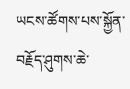ཡངས་ཚོགས་པས་སྐྱོན་བརྗོད་ཤུགས་ཆེ་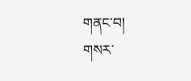གནང་བ།
གསར་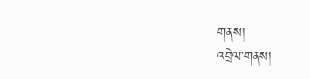གནས།
འབྲེལ་གནས།